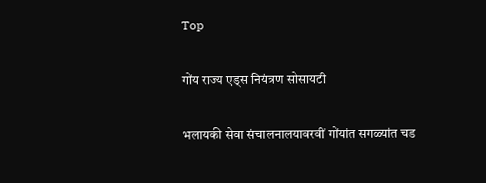Top

गोंय राज्य एड्स नियंत्रण सोसायटी

भलायकी सेवा संचालनालयावरवीं गोंयांत सगळ्यांत चड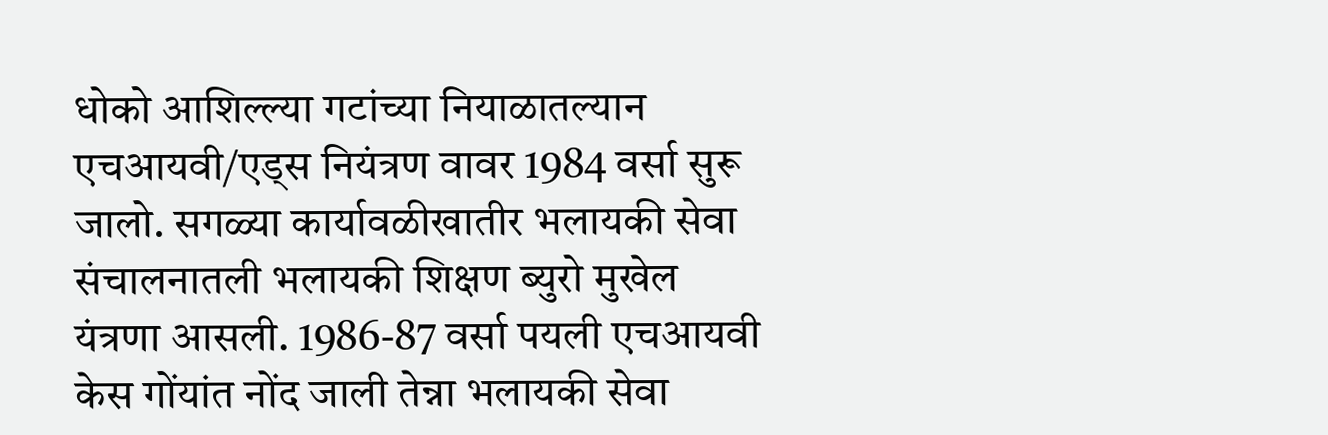धोको आशिल्ल्या गटांच्या नियाळातल्यान एचआयवी/एड्स नियंत्रण वावर 1984 वर्सा सुरू जालो. सगळ्या कार्यावळीखातीर भलायकी सेवा संचालनातली भलायकी शिक्षण ब्युरो मुखेल यंत्रणा आसली. 1986-87 वर्सा पयली एचआयवी केस गोंयांत नोंद जाली तेन्ना भलायकी सेवा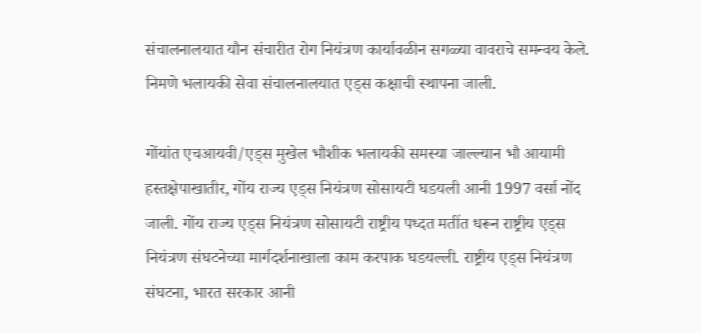संचालनालयात यौन संचारीत रोग नियंत्रण कार्यावळीन सगळ्या वावराचे समन्वय केले. निमणे भलायकी सेवा संचालनालयात एड्स कक्षाची स्थापना जाली.

गोंयांत एचआयवी/एड्स मुखेल भौशीक भलायकी समस्या जाल्ल्यान भौ आयामी हस्तक्षेपाखातीर, गोंय राज्य एड्स नियंत्रण सोसायटी घडयली आनी 1997 वर्सा नोंद जाली. गोंय राज्य एड्स नियंत्रण सोसायटी राष्ट्रीय पध्दत मतींत धरून राष्ट्रीय एड्स नियंत्रण संघटनेच्या मार्गदर्शनाखाला काम करपाक घडयल्ली. राष्ट्रीय एड्स नियंत्रण संघटना, भारत सरकार आनी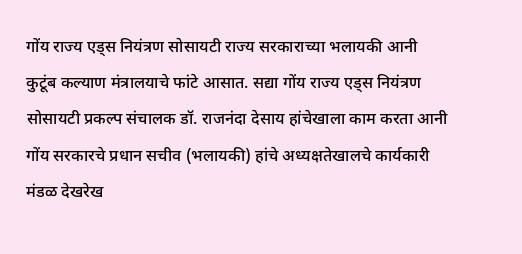गोंय राज्य एड्स नियंत्रण सोसायटी राज्य सरकाराच्या भलायकी आनी कुटूंब कल्याण मंत्रालयाचे फांटे आसात. सद्या गोंय राज्य एड्स नियंत्रण सोसायटी प्रकल्प संचालक डॉ. राजनंदा देसाय हांचेखाला काम करता आनी गोंय सरकारचे प्रधान सचीव (भलायकी) हांचे अध्यक्षतेखालचे कार्यकारी मंडळ देखरेख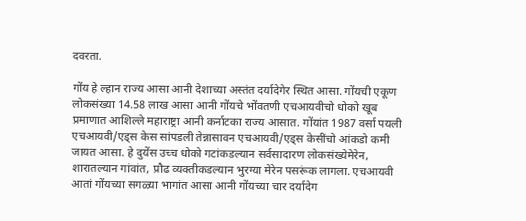दवरता.

गोंय हे ल्हान राज्य आसा आनी देशाच्या अस्तंत दर्यादेगेर स्थित आसा. गोंयची एकूण लोकसंख्या 14.58 लाख आसा आनी गोंयचे भोंवतणी एचआयवीचो धोको खूब प्रमाणात आशिल्ले महाराष्ट्रा आनी कर्नाटका राज्य आसात. गोंयांत 1987 वर्सा पयली एचआयवी/एड्स केस सांपडली तेन्नासावन एचआयवी/एड्स केसींचो आंकडो कमी जायत आसा. हे दुयेंस उच्च धोको गटांकडल्यान सर्वसादारण लोकसंख्येमेरेन, शारातल्यान गांवांत, प्रौढ व्यक्तीकडल्यान भुरग्या मेरेन पसरूंक लागला. एचआयवी आतां गोंयच्या सगळ्या भागांत आसा आनी गोंयच्या चार दर्यादेग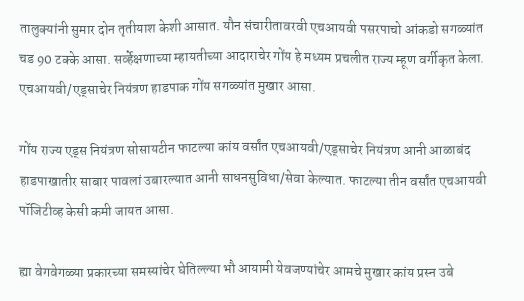तालुक्यांनी सुमार दोन तृतीयाश केशी आसात. यौन संचारीतावरवी एचआयवी पसरपाचो आंकडो सगळ्यांत चड 90 टक्के आसा. सर्व्हेक्षणाच्या म्हायतीच्या आदाराचेर गोंय हे मध्यम प्रचलीत राज्य म्हूण वर्गीकृत केला. एचआयवी/एड्साचेर नियंत्रण हाडपाक गोंय सगळ्यांत मुखार आसा.

गोंय राज्य एड्स नियंत्रण सोसायटीन फाटल्या कांय वर्सांत एचआयवी/एड्साचेर नियंत्रण आनी आळाबंद हाडपाखातीर साबार पावलां उबारल्यात आनी साधनसुविधा/सेवा केल्यात. फाटल्या तीन वर्सांत एचआयवी पॉजिटीव्ह केसी कमी जायत आसा.

ह्या वेगवेगळ्या प्रकारच्या समस्यांचेर घेतिल्ल्या भौ आयामी येवजण्यांचेर आमचे मुखार कांय प्रस्न उबे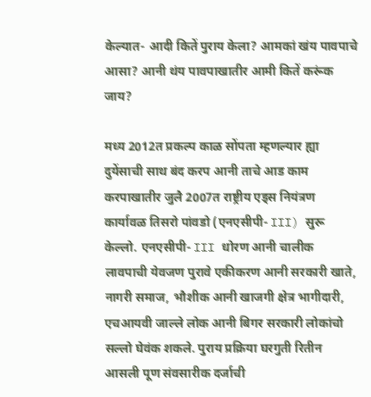केल्यात- आदी कितें पुराय केला? आमकां खंय पावपाचे आसा? आनी थंय पावपाखातीर आमी कितें करूंक जाय?

मध्य 2012त प्रकल्प काळ सोंपता म्हणल्यार ह्या दुयेंसाची साथ बंद करप आनी ताचे आड काम करपाखातीर जुलै 2007त राष्ट्रीय एड्स नियंत्रण कार्यावळ तिसरो पांवडो (एनएसीपी- III) सुरू केल्लो. एनएसीपी- III धोरण आनी चालीक लावपाची येवजण पुरावे एकीकरण आनी सरकारी खाते, नागरी समाज, भौशीक आनी खाजगी क्षेत्र भागीदारी, एचआयवी जाल्ले लोक आनी बिगर सरकारी लोकांचो सल्लो घेवंक शकले. पुराय प्रक्रिया घरगुती रितीन आसली पूण संवसारीक दर्जाची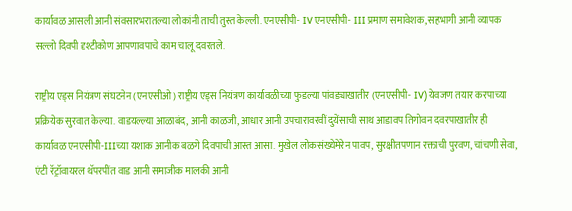कार्यावळ आसली आनी संवसारभरातल्या लोकांनी ताची तुस्त केल्ली. एनएसीपी- IV एनएसीपी- III प्रमाण समावेशक, सहभागी आनी व्यापक सल्लो दिवपी दृश्टीकोण आपणावपाचे काम चालू दवरतले.

राष्ट्रीय एड्स नियंत्रण संघटनेन (एनएसीओ) राष्ट्रीय एड्स नियंत्रण कार्यावळीच्या फुडल्या पांवड्याखातीर (एनएसीपी- IV) येवजण तयार करपाच्या प्रक्रियेक सुरवात केल्या. वाडयल्ल्या आळाबंद, आनी काळजी, आधार आनी उपचारावरवीं दुयेंसाची साथ आडावप तिगोवन दवरपाखातीर ही कार्यावळ एनएसीपी-IIIच्या यशाक आनीक बळगे दिवपाची आस्त आसा. मुखेल लोकसंख्येमेरेन पावप, सुरक्षीतपणान रक्ताची पुरवण, चांचणी सेवा, एंटी रॅट्रॉवायरल थॅपरपींत वाड आनी समाजीक मालकी आनी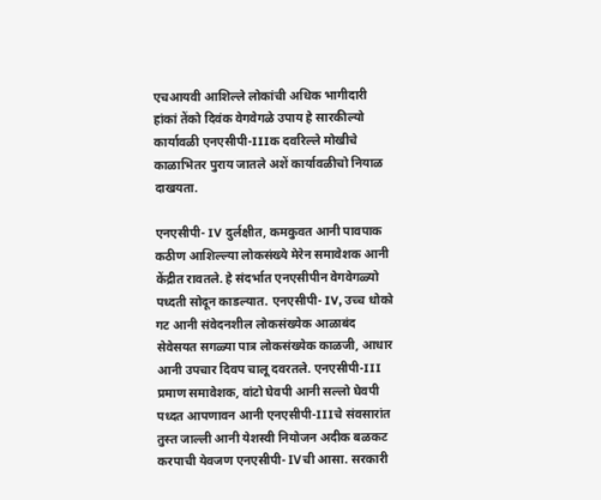एचआयवी आशिल्ले लोकांची अधिक भागीदारी हांकां तेंको दिवंक वेगवेगळे उपाय हे सारकील्यो कार्यावळी एनएसीपी-IIIक दवरिल्ले मोखीचे काळाभितर पुराय जातले अशें कार्यावळीचो नियाळ दाखयता.

एनएसीपी- IV दुर्लक्षीत, कमकुवत आनी पावपाक कठीण आशिल्ल्या लोकसंख्ये मेरेन समावेशक आनी केंद्रीत रावतले. हे संदर्भात एनएसीपीन वेगवेगळ्यो पध्दती सोदून काडल्यात. एनएसीपी- IV, उच्च धोको गट आनी संवेदनशील लोकसंख्येक आळाबंद सेवेसयत सगळ्या पात्र लोकसंख्येक काळजी, आधार आनी उपचार दिवप चालू दवरतले. एनएसीपी-III प्रमाण समावेशक, वांटो घेवपी आनी सल्लो घेवपी पध्दत आपणावन आनी एनएसीपी-IIIचे संवसारांत तुस्त जाल्ली आनी येशस्वी नियोजन अदीक बळकट करपाची येवजण एनएसीपी- IVची आसा. सरकारी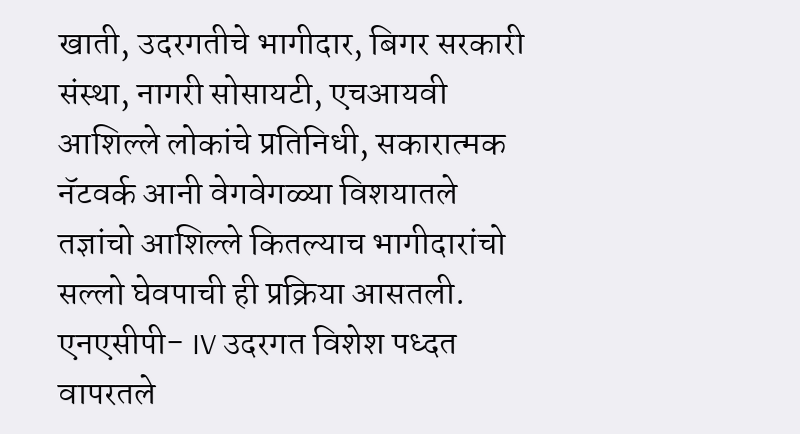खाती, उदरगतीचे भागीदार, बिगर सरकारी संस्था, नागरी सोसायटी, एचआयवी आशिल्ले लोकांचे प्रतिनिधी, सकारात्मक नॅटवर्क आनी वेगवेगळ्या विशयातले तज्ञांचो आशिल्ले कितल्याच भागीदारांचो सल्लो घेवपाची ही प्रक्रिया आसतली. एनएसीपी- IV उदरगत विशेश पध्दत वापरतले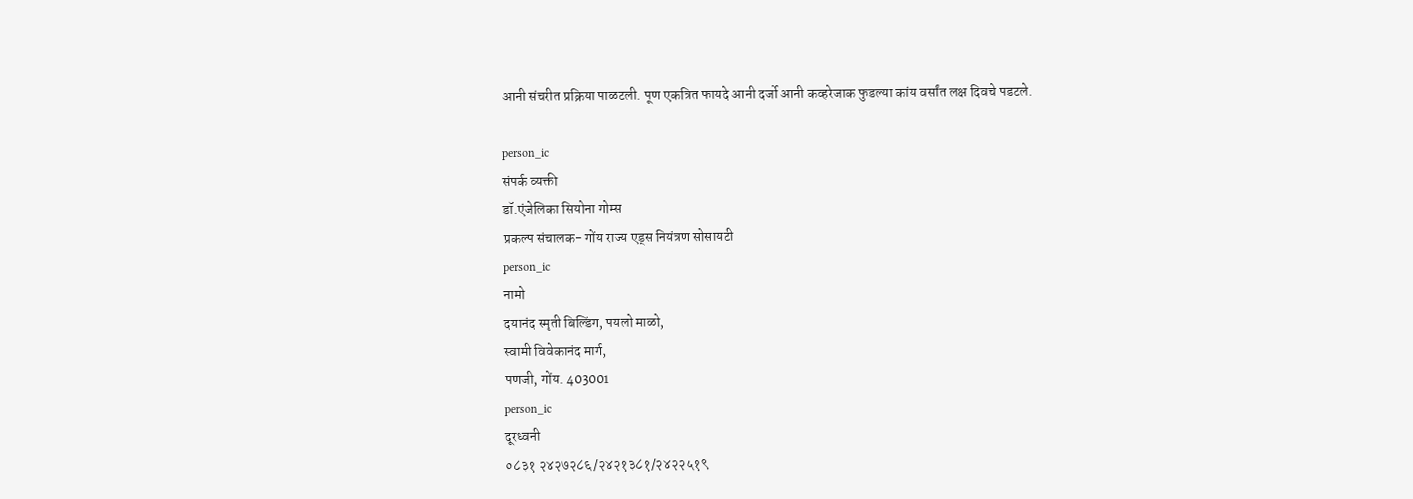आनी संचरीत प्रक्रिया पाळटली. पूण एकत्रित फायदे आनी दर्जो आनी कव्हरेजाक फुडल्या कांय वर्सांत लक्ष दिवचे पडटले.

person_ic
संपर्क व्यक्ती
डॉ.एंजेलिका सियोना गोम्स
प्रकल्प संचालक- गोंय राज्य एड्स नियंत्रण सोसायटी
person_ic
नामो
दयानंद स्मृती बिल्डिंग, पयलो माळो,
स्वामी विवेकानंद मार्ग,
पणजी, गोंय. 403001
person_ic
दूरध्वनी
०८३१ २४२७२८६/२४२१३८१/२४२२५१९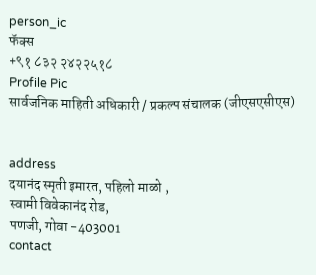person_ic
फॅक्स
+९१ ८३२ २४२२५१८
Profile Pic
सार्वजनिक माहिती अधिकारी / प्रकल्प संचालक (जीएसएसीएस)


address
दयानंद स्मृती इमारत, पहिलो माळो ,
स्वामी विवेकानंद रोड,
पणजी, गोवा -403001
contact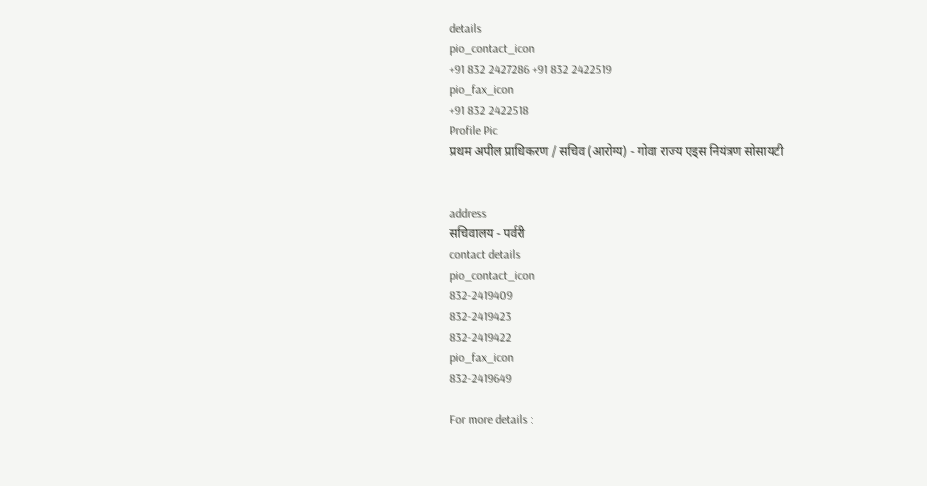details
pio_contact_icon
+91 832 2427286 +91 832 2422519
pio_fax_icon
+91 832 2422518
Profile Pic
प्रथम अपील प्राधिकरण / सचिव (आरोग्य) - गोवा राज्य एड्स नियंत्रण सोसायटी


address
सचिवालय - पर्वरी
contact details
pio_contact_icon
832-2419409
832-2419423
832-2419422
pio_fax_icon
832-2419649

For more details :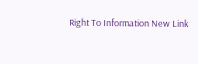Right To Information New Link